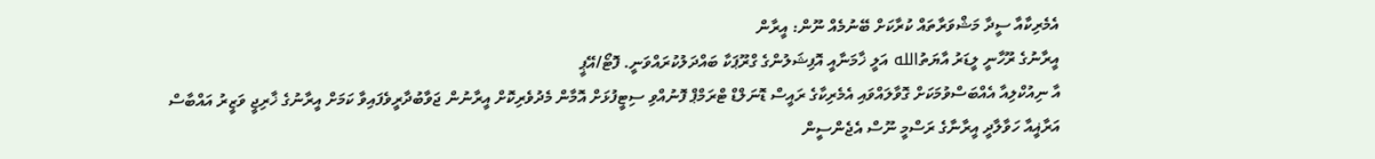އެމެރިކާއާ ސީދާ މަޝްވަރާތައް ކުރާކަށް ބޭނުމެއް ނޫން: އީރާން
އީރާނުގެ ރޫހާނީ ލީޑަރު އާޔަތުالله އަލީ ޚާމަނާއީ އޮފިޝަލުންގެ ގްރޫޕަކާ ބައްދަލުކުރައްވަނީ. ފޮޓޯ/އޭޕީ
އާ ނިއުކްލިއާ އެއްބަސްވުމަކަށް ގޮވާލައްވައި އެމެރިކާގެ ރައީސް ޑޮނަލްޑް ޓްރަމްޕް ފޮނުއްވި ސިޓީފުޅަށް އޮމާން މެދުވެރިކޮށް އީރާނުން ޖަވާބުދާރީވެފައިވާ ކަމަށް އީރާނުގެ ޚާރިޖީ ވަޒީރު އައްބާސް އަރާޣީއާ ހަވާލާދީ އީރާނާގެ ރަސްމީ ނޫސް އެޖެންސީން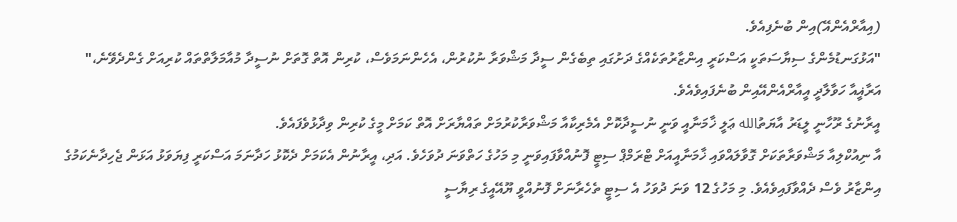(އިއާރްއެންއޭ)އިން ބުނެފިއެވެ.
"އަޅުގަނޑުމެންގެ ސިޔާސަތަކީ އަސްކަރީ އިންޒާރުތަކެއްގެ ދަށުގައި ތިބެގެން ސީދާ މަޝްވަރާ ނުކުރުން، އެހެންނަމަވެސް، ކުރިން އޮތް ގޮތަށް ނުސީދާ މުއާމަލާތްތައް ކުރިއަށް ގެންދެވޭނެ،" އަރާޣީއާ ހަވާލާދީ އީއާރްއެންއޭއިން ބުނެފައިވެއެވެ.
އީރާނުގެ ރޫހާނީ ލީޑަރު އާޔަތުالله ޢަލީ ޚާމަނާއީ ވަނީ ނުސީދާކޮށް އެމެރިކާއާ މަޝްވަރާކުރުމަށް ތައްޔާރަށް އޮތް ކަމަށް މީގެ ކުރިން ވިދާޅުވެފައެވެ.
އާ ނިއުކްލިއާ މަޝްވަރާތަކަށް ގޮވާލައްވައި ޚާމަނާއީއަށް ޓްރަމްޕް ސިޓީ ފޮނުއްވާފައިވަނީ މި މަހުގެ ހަތްވަނަ ދުވަހެވެ. އަދި، އީރާނުން އެކަމަށް ދެކޮޅު ހަދާނަމަ އަސްކަރީ ފިޔަވަޅު އަޅަން ޖެހިދާނެކަމުގެ އިންޒާރު ވެސް ދެއްވާފައިވެއެވެ. މި މަހުގެ 12 ވަނަ ދުވަހު އެ ސިޓީ ތެހެރާނަށް ފޮނުއްވީ ޔޫއޭއީގެ ރިޔާސީ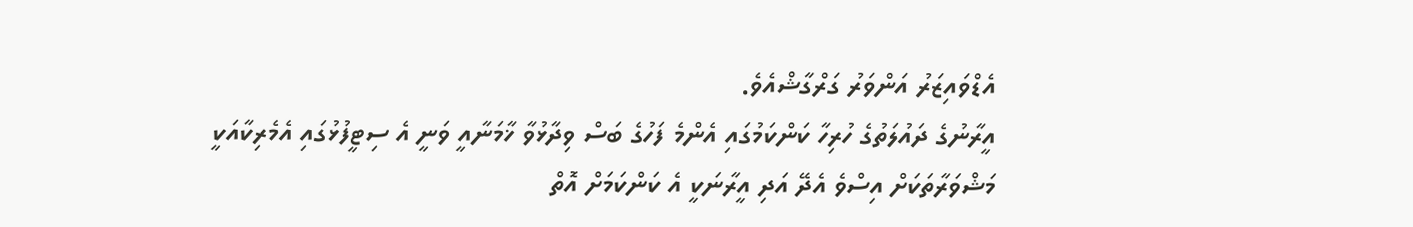އެޑްވައިޒަރު އަންވަރު ގަރްގާޝްއެވެ.
އީރާނުގެ ދައުލަތުގެ ހުރިހާ ކަންކަމުގައި އެންމެ ފަހުގެ ބަސް ވިދާޅުވާ ޚާމަނާއީ ވަނީ އެ ސިޓީފުޅުގައި އެމެރިކާއަކީ މަޝްވަރާތަކަށް އިސްވެ އެދޭ އަދި އީރާނަކީ އެ ކަންކަމަށް އޮތް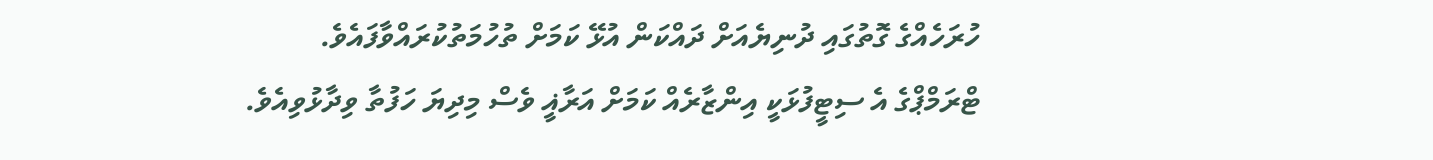ހުރަހެއްގެ ގޮތުގައި ދުނިޔެއަށް ދައްކަން އުޅޭ ކަމަށް ތުހުމަތުކުރައްވާފައެވެ.
ޓްރަމްޕްގެ އެ ސިޓީފުޅަކީ އިންޒާރެއް ކަމަށް އަރާޣީ ވެސް މިދިޔަ ހަފުތާ ވިދާޅުވިއެވެ.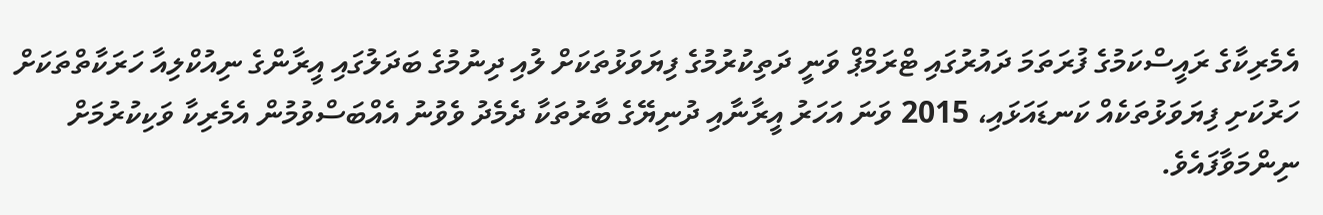އެމެރިކާގެ ރައީސްކަމުގެ ފުރަތަމަ ދައުރުގައި ޓްރަމްޕް ވަނީ ދަތިކުރުމުގެ ފިޔަވަޅުތަކަށް ލުއި ދިނުމުގެ ބަދަލުގައި އީރާންގެ ނިއުކްލިއާ ހަރަކާތްތަކަށް ހަރުކަށި ފިޔަވަޅުތަކެއް ކަނޑައަޅައި، 2015 ވަނަ އަހަރު އީރާނާއި ދުނިޔޭގެ ބާރުތަކާ ދެމެދު ވެވުނު އެއްބަސްވުމުން އެމެރިކާ ވަކިކުރުމަށް ނިންމަވާފައެވެ.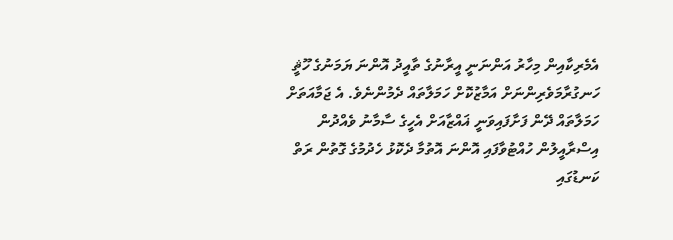އެމެރިކާއިން މިހާރު އަންނަނީ އީރާނުގެ ތާއީދު އޮންނަ ޔަމަނުގެ ހޫޘީ ހަނގުރާމަވެރިންނަށް އަމާޒުކޮށް ހަމަލާތައް ދެމުންނެވެ. އެ ޖަމާއަތަށް ހަމަލާތައް ދޭން ފަށާފައިވަނީ ޣައްޒާއަށް އެހީގެ ސާމާނު ވެއްދުން އިސްރާއީލުން ހުއްޓުވާފައި އޮންނަ އޮތުމާ ދެކޮޅު ހެދުމުގެ ގޮތުން ރަތް ކަނޑުގައި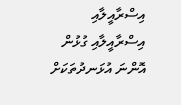އިސްރާއީލާއި އިސްރާއީލާއި ގުޅުން އޮންނަ އުޅަނދުތަކަށް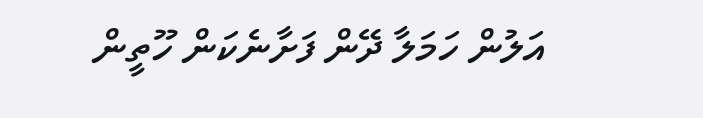އަލުން ހަމަލާ ދޭން ފަށާނެކަން ހޫތީން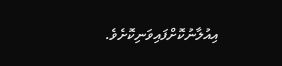އިއުލާނުކޮށްފައިވަނިކޮށެވެ.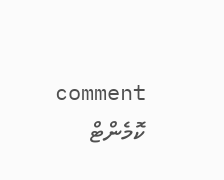comment ކޮމެންޓް